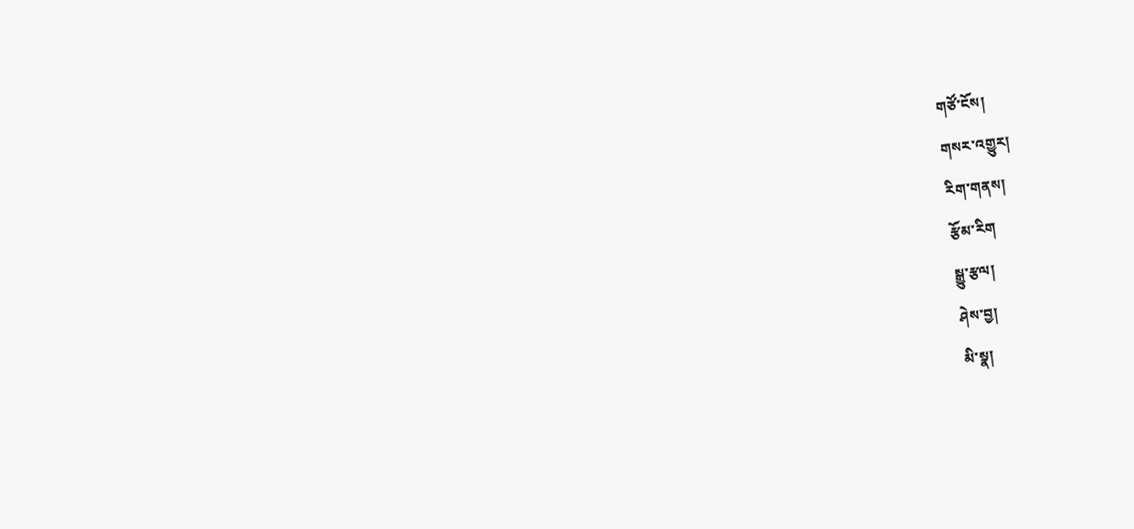གཙོ་ངོས།
གསར་འགྱུར།
རིག་གནས།
རྩོམ་རིག
སྒྱུ་རྩལ།
ཤེས་བྱ།
མི་སྣ།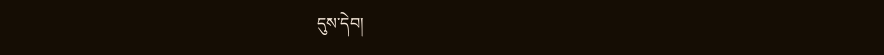དུས་དེབ།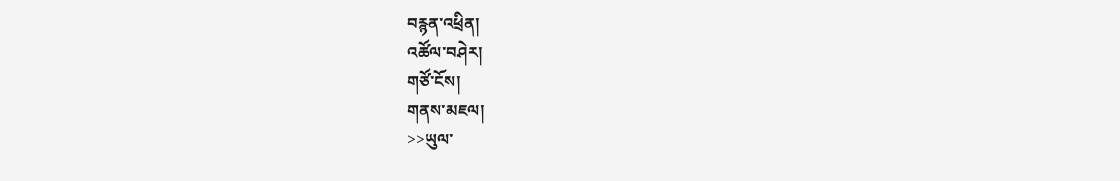བརྙན་འཕྲིན།
འཚོལ་བཤེར།
གཙོ་ངོས།
གནས་མཇལ།
>>ཡུལ་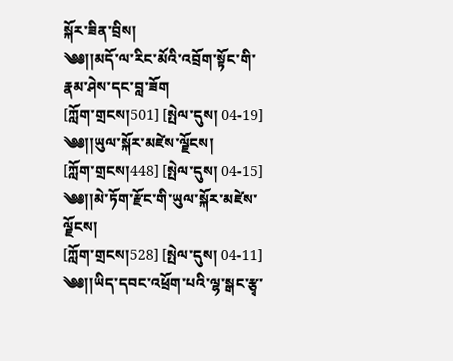སྐོར་ཟིན་བྲིས།
༄༅།།མདོ་ལ་རིང་མོའི་འབྲོག་སྟོང་གི་རྣམ་ཤེས་དང་བླ་ཟོག
[ཀློག་གྲངས།501] [སྤེལ་དུས། 04-19]
༄༅།།ཡུལ་སྐོར་མཛེས་ལྗོངས།
[ཀློག་གྲངས།448] [སྤེལ་དུས། 04-15]
༄༅།།མེ་ཏོག་རྫོང་གི་ཡུལ་སྐོར་མཛེས་ལྗོངས།
[ཀློག་གྲངས།528] [སྤེལ་དུས། 04-11]
༄༅།།ཡིད་དབང་འཕྲོག་པའི་ལྷ་སྒང་རྩྭ་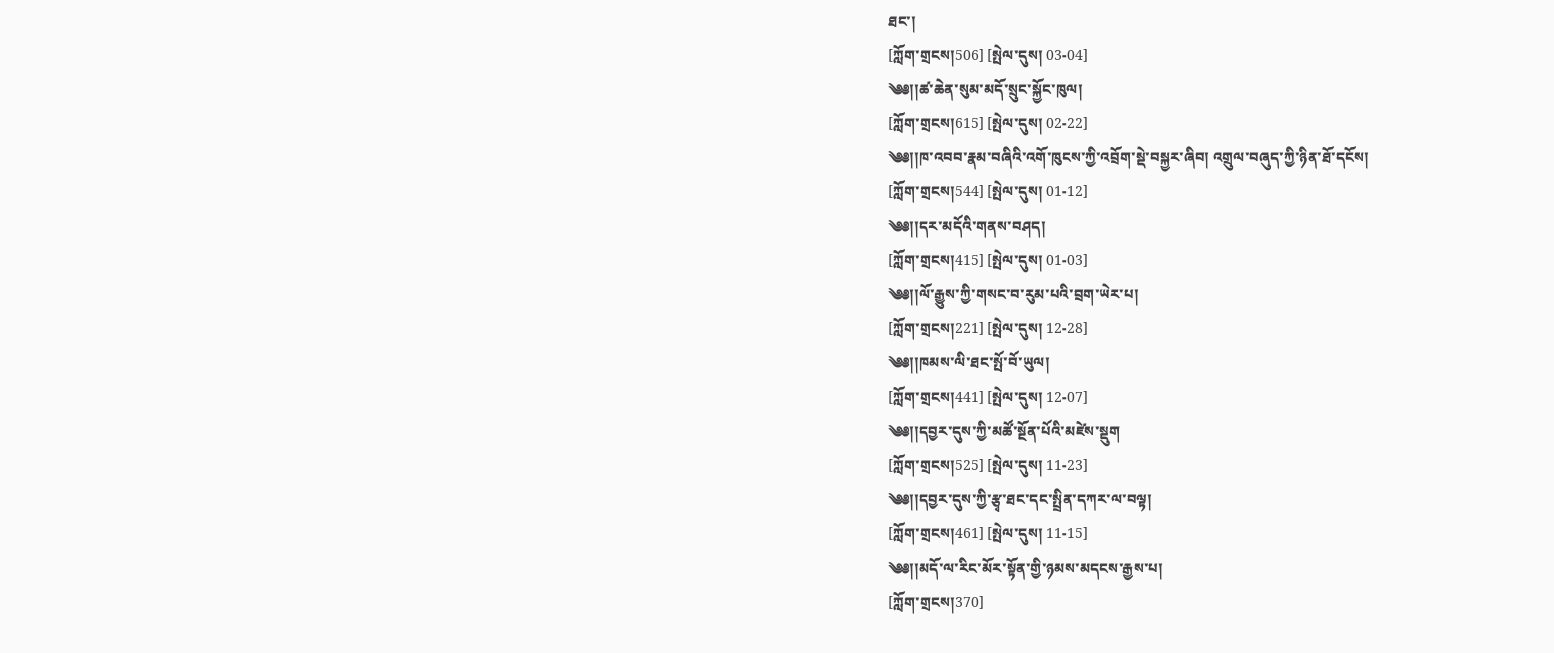ཐང་།
[ཀློག་གྲངས།506] [སྤེལ་དུས། 03-04]
༄༅།།ཚ་ཆེན་སུམ་མདོ་སྲུང་སྐྱོང་ཁུལ།
[ཀློག་གྲངས།615] [སྤེལ་དུས། 02-22]
༄༅།།ཁ་འབབ་རྣམ་བཞིའི་འགོ་ཁུངས་ཀྱི་འབྲོག་སྡེ་བསྐྱར་ཞིབ། འགྲུལ་བཞུད་ཀྱི་ཉིན་ཐོ་དངོས།
[ཀློག་གྲངས།544] [སྤེལ་དུས། 01-12]
༄༅།།དར་མདོའི་གནས་བཤད།
[ཀློག་གྲངས།415] [སྤེལ་དུས། 01-03]
༄༅།།ལོ་རྒྱུས་ཀྱི་གསང་བ་རུམ་པའི་བྲག་ཡེར་པ།
[ཀློག་གྲངས།221] [སྤེལ་དུས། 12-28]
༄༅།།ཁམས་ལི་ཐང་སྤོ་བོ་ཡུལ།
[ཀློག་གྲངས།441] [སྤེལ་དུས། 12-07]
༄༅།།དབྱར་དུས་ཀྱི་མཚོ་སྔོན་པོའི་མཛེས་སྡུག
[ཀློག་གྲངས།525] [སྤེལ་དུས། 11-23]
༄༅།།དབྱར་དུས་ཀྱི་རྩྭ་ཐང་དང་སྤྲིན་དཀར་ལ་བལྟ།
[ཀློག་གྲངས།461] [སྤེལ་དུས། 11-15]
༄༅།།མདོ་ལ་རིང་མོར་སྟོན་གྱི་ཉམས་མདངས་རྒྱས་པ།
[ཀློག་གྲངས།370]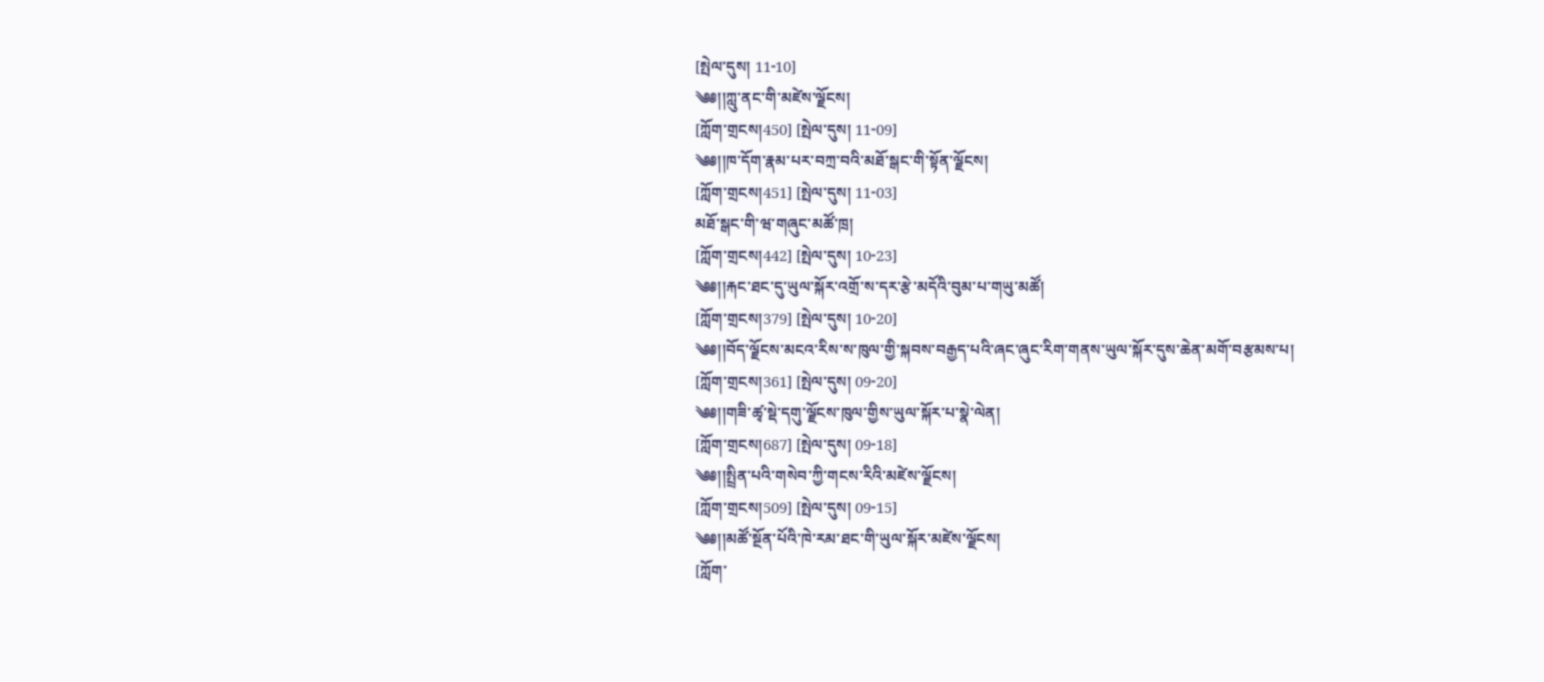[སྤེལ་དུས། 11-10]
༄༅།།ཀླུ་ནང་གི་མཛེས་ལྗོངས།
[ཀློག་གྲངས།450] [སྤེལ་དུས། 11-09]
༄༅།།ཁ་དོག་རྣམ་པར་བཀྲ་བའི་མཐོ་སྒང་གི་སྟོན་ལྗོངས།
[ཀློག་གྲངས།451] [སྤེལ་དུས། 11-03]
མཐོ་སྒང་གི་ཝ་གཞུང་མཚོ་ཁྲ།
[ཀློག་གྲངས།442] [སྤེལ་དུས། 10-23]
༄༅།།རྐང་ཐང་དུ་ཡུལ་སྐོར་འགྲོ་ས་དར་རྩེ་མདོའི་བུམ་པ་གཡུ་མཚོ།
[ཀློག་གྲངས།379] [སྤེལ་དུས། 10-20]
༄༅།།བོད་ལྗོངས་མངའ་རིས་ས་ཁུལ་གྱི་སྐབས་བརྒྱད་པའི་ཞང་ཞུང་རིག་གནས་ཡུལ་སྐོར་དུས་ཆེན་མགོ་བརྩམས་པ།
[ཀློག་གྲངས།361] [སྤེལ་དུས། 09-20]
༄༅།།གཟི་ཚྭ་སྡེ་དགུ་ལྗོངས་ཁུལ་གྱིས་ཡུལ་སྐོར་པ་སྣེ་ལེན།
[ཀློག་གྲངས།687] [སྤེལ་དུས། 09-18]
༄༅།།སྤྲིན་པའི་གསེབ་ཀྱི་གངས་རིའི་མཛེས་ལྗོངས།
[ཀློག་གྲངས།509] [སྤེལ་དུས། 09-15]
༄༅།།མཚོ་སྔོན་པོའི་ཁེ་རམ་ཐང་གི་ཡུལ་སྐོར་མཛེས་ལྗོངས།
[ཀློག་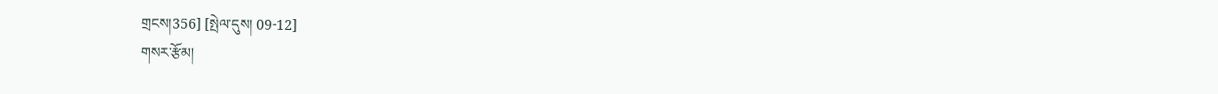གྲངས།356] [སྤེལ་དུས། 09-12]
གསར་རྩོམ།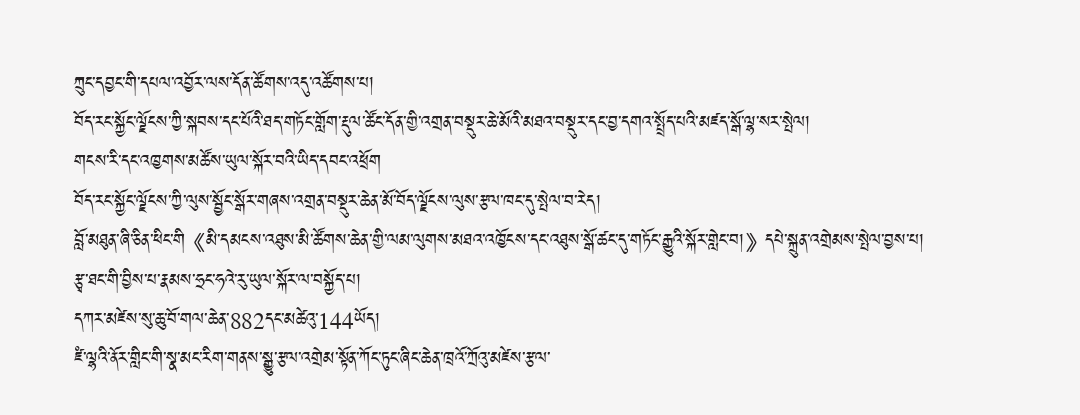ཀྲུང་དབྱང་གི་དཔལ་འབྱོར་ལས་དོན་ཚོགས་འདུ་འཚོགས་པ།
བོད་རང་སྐྱོང་ལྗོངས་ཀྱི་སྐབས་དང་པོའི་ཐད་གཏོང་གློག་རྡུལ་ཚོང་དོན་གྱི་འགྲན་བསྡུར་ཆེ་མོའི་མཐའ་བསྡུར་དང་བྱ་དགའ་སྤྲོད་པའི་མཛད་སྒོ་ལྷ་སར་སྤེལ།
གངས་རི་དང་འཁྱགས་མཚོས་ཡུལ་སྐོར་བའི་ཡིད་དབང་འཕྲོག
བོད་རང་སྐྱོང་ལྗོངས་ཀྱི་ལུས་སྦྱོང་སྒོར་གཞས་འགྲན་བསྡུར་ཆེན་མོ་བོད་ལྗོངས་ལུས་རྩལ་ཁང་དུ་སྤེལ་བ་རེད།
བློ་མཐུན་ཞི་ཅིན་ཕིང་གི《མི་དམངས་འཐུས་མི་ཚོགས་ཆེན་གྱི་ལམ་ལུགས་མཐའ་འཁྱོངས་དང་འཐུས་སྒོ་ཚང་དུ་གཏོང་རྒྱུའི་སྐོར་གླེང་བ།》དཔེ་སྐྲུན་འགྲེམས་སྤེལ་བྱས་པ།
རྩྭ་ཐང་གི་བྱིས་པ་རྣམས་ཧྲང་ཧའེ་རུ་ཡུལ་སྐོར་ལ་བསྐྱོད་པ།
དཀར་མཛེས་སུ་ཆུ་བོ་གལ་ཆེན་882དང་མཚེའུ་144ཡོད།
ཛཾ་ལྷའི་ནོར་གླིང་གི་སྣ་མང་རིག་གནས་སྒྱུ་རྩལ་འགྲེམ་སྟོན་ཀོང་ཏུང་ཞིང་ཆེན་ཁྲའོ་ཀྲོའུ་མཛེས་རྩལ་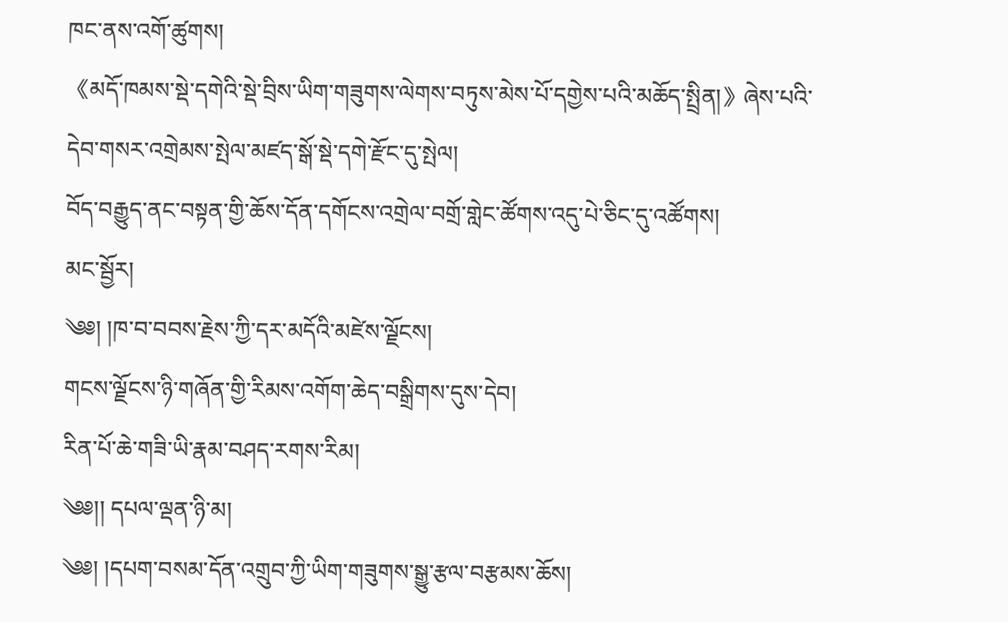ཁང་ནས་འགོ་ཚུགས།
《མདོ་ཁམས་སྡེ་དགེའི་སྡེ་བྲིས་ཡིག་གཟུགས་ལེགས་བཏུས་མེས་པོ་དགྱེས་པའི་མཆོད་སྤྲིན།》ཞེས་པའི་དེབ་གསར་འགྲེམས་སྤེལ་མཛད་སྒོ་སྡེ་དགེ་རྫོང་དུ་སྤེལ།
བོད་བརྒྱུད་ནང་བསྟན་གྱི་ཆོས་དོན་དགོངས་འགྲེལ་བགྲོ་གླེང་ཚོགས་འདུ་པེ་ཅིང་དུ་འཚོགས།
མང་སྦྱོར།
༄༅། །ཁ་བ་བབས་རྗེས་ཀྱི་དར་མདོའི་མཛེས་ལྗོངས།
གངས་ལྗོངས་ཉི་གཞོན་གྱི་རིམས་འགོག་ཆེད་བསྒྲིགས་དུས་དེབ།
རིན་པོ་ཆེ་གཟི་ཡི་རྣམ་བཤད་རགས་རིམ།
༄༅།། དཔལ་ལྡན་ཉི་མ།
༄༅། །དཔག་བསམ་དོན་འགྲུབ་ཀྱི་ཡིག་གཟུགས་སྒྱུ་རྩལ་བརྩམས་ཆོས།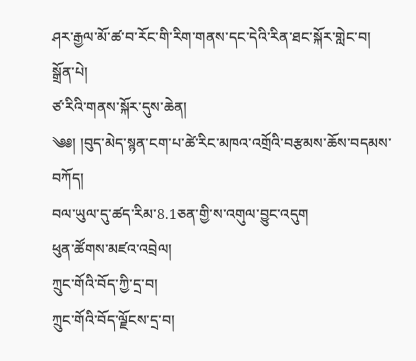ཤར་རྒྱལ་མོ་ཚ་བ་རོང་གི་རིག་གནས་དང་དེའི་རིན་ཐང་སྐོར་གླེང་བ།
སྒྲོན་པེ།
ཙ་རིའི་གནས་སྐོར་དུས་ཆེན།
༄༅། །བུད་མེད་སྙན་ངག་པ་ཚེ་རིང་མཁའ་འགྲོའི་བརྩམས་ཆོས་བདམས་བཀོད།
བལ་ཡུལ་དུ་ཚད་རིམ་8.1ཅན་གྱི་ས་འགུལ་བྱུང་འདུག
ཕུན་ཚོགས་མཛའ་འབྲེལ།
ཀྲུང་གོའི་བོད་ཀྱི་དྲ་བ།
ཀྲུང་གོའི་བོད་ལྗོངས་དྲ་བ།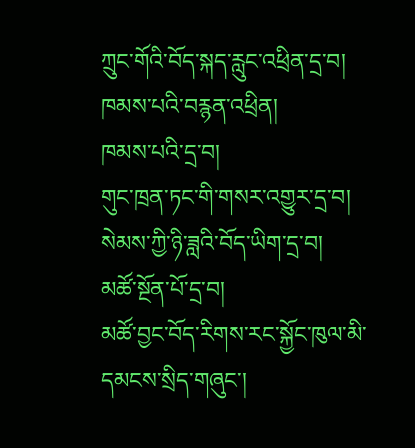ཀྲུང་གོའི་བོད་སྐད་རླུང་འཕྲིན་དྲ་བ།
ཁམས་པའི་བརྙན་འཕྲིན།
ཁམས་པའི་དྲ་བ།
གུང་ཁྲན་ཏང་གི་གསར་འགྱུར་དྲ་བ།
སེམས་ཀྱི་ཉི་ཟླའི་བོད་ཡིག་དྲ་བ།
མཚོ་སྔོན་པོ་དྲ་བ།
མཚོ་བྱང་བོད་རིགས་རང་སྐྱོང་ཁུལ་མི་དམངས་སྲིད་གཞུང་།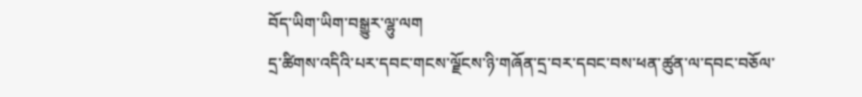བོད་ཡིག་ཡིག་བསྒྱུར་ལྷུ་ལག
དྲ་ཚིགས་འདིའི་པར་དབང་གངས་ལྗོངས་ཉི་གཞོན་དྲ་བར་དབང་བས་ཕན་ཚུན་ལ་དབང་བཅོལ་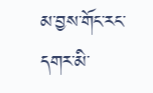མ་བྱས་གོང་རང་དགར་མི་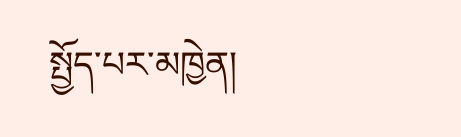སྤྱོད་པར་མཁྱེན།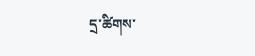དྲ་ཚིགས་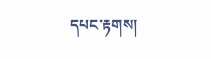དཔང་རྟགས།